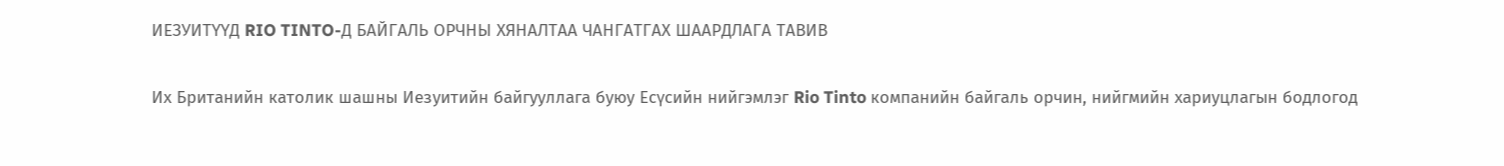ИЕЗУИТҮҮД RIO TINTO-Д БАЙГАЛЬ ОРЧНЫ ХЯНАЛТАА ЧАНГАТГАХ ШААРДЛАГА ТАВИВ

Их Британийн католик шашны Иезуитийн байгууллага буюу Есүсийн нийгэмлэг Rio Tinto компанийн байгаль орчин, нийгмийн хариуцлагын бодлогод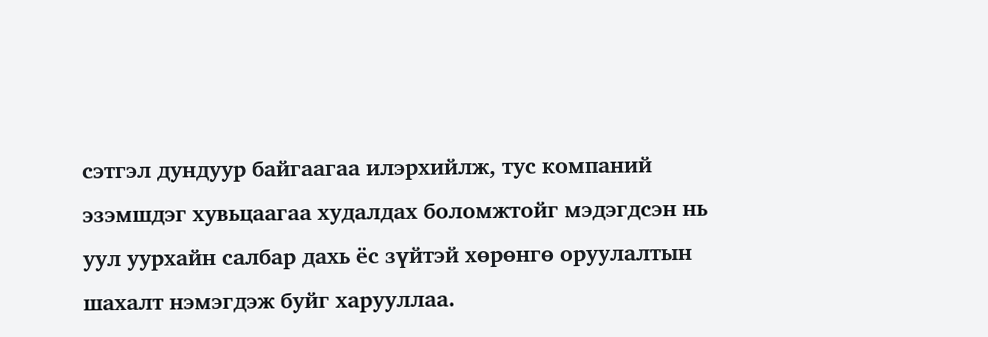сэтгэл дундуур байгаагаа илэрхийлж, тус компаний эзэмшдэг хувьцаагаа худалдах боломжтойг мэдэгдсэн нь уул уурхайн салбар дахь ёс зүйтэй хөрөнгө оруулалтын шахалт нэмэгдэж буйг харууллаа.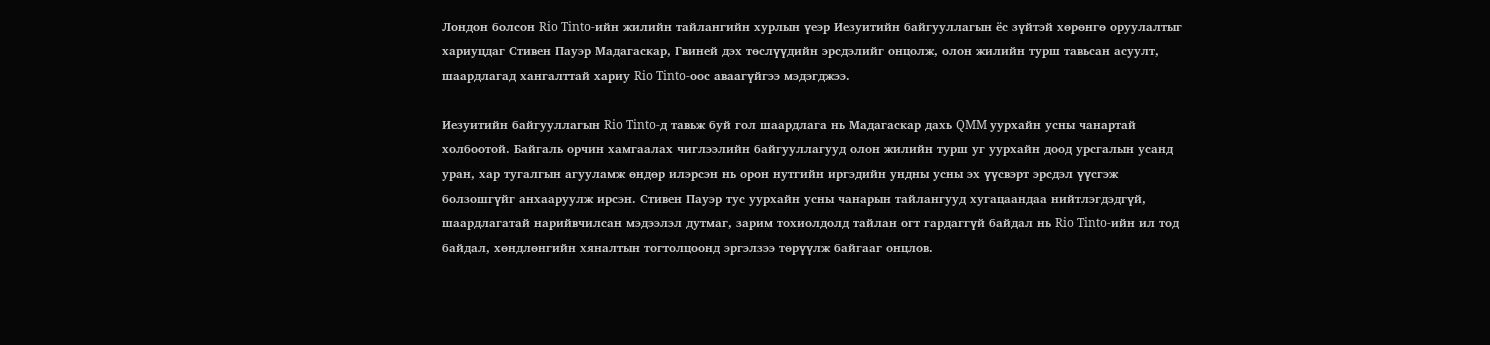Лондон болсон Rio Tinto-ийн жилийн тайлангийн хурлын үеэр Иезуитийн байгууллагын ёс зүйтэй хөрөнгө оруулалтыг хариуцдаг Стивен Пауэр Мадагаскар, Гвиней дэх төслүүдийн эрсдэлийг онцолж, олон жилийн турш тавьсан асуулт, шаардлагад хангалттай хариу Rio Tinto-оос аваагүйгээ мэдэгджээ.

Иезуитийн байгууллагын Rio Tinto-д тавьж буй гол шаардлага нь Мадагаскар дахь QMM уурхайн усны чанартай холбоотой. Байгаль орчин хамгаалах чиглээлийн байгууллагууд олон жилийн турш уг уурхайн доод урсгалын усанд уран, хар тугалгын агууламж өндөр илэрсэн нь орон нутгийн иргэдийн ундны усны эх үүсвэрт эрсдэл үүсгэж болзошгүйг анхааруулж ирсэн. Стивен Пауэр тус уурхайн усны чанарын тайлангууд хугацаандаа нийтлэгдэдгүй, шаардлагатай нарийвчилсан мэдээлэл дутмаг, зарим тохиолдолд тайлан огт гардаггүй байдал нь Rio Tinto-ийн ил тод байдал, хөндлөнгийн хяналтын тогтолцоонд эргэлзээ төрүүлж байгааг онцлов.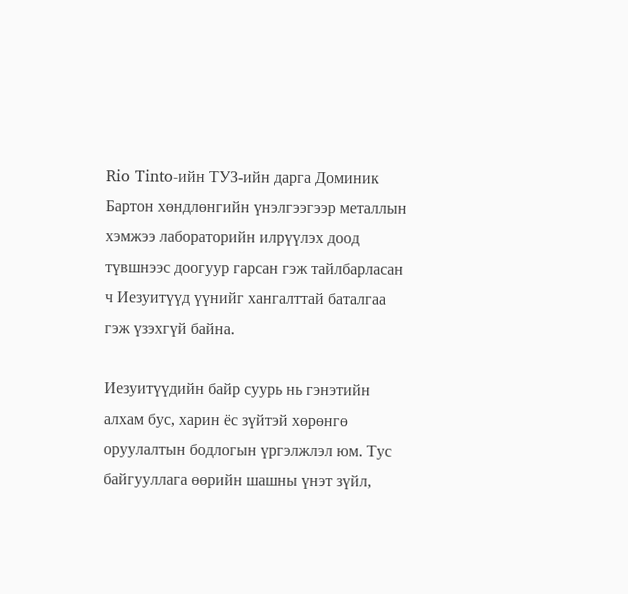Rio Tinto-ийн ТУЗ-ийн дарга Доминик Бартон хөндлөнгийн үнэлгээгээр металлын хэмжээ лабораторийн илрүүлэх доод түвшнээс доогуур гарсан гэж тайлбарласан ч Иезуитүүд үүнийг хангалттай баталгаа гэж үзэхгүй байна.

Иезуитүүдийн байр суурь нь гэнэтийн алхам бус, харин ёс зүйтэй хөрөнгө оруулалтын бодлогын үргэлжлэл юм. Тус байгууллага өөрийн шашны үнэт зүйл,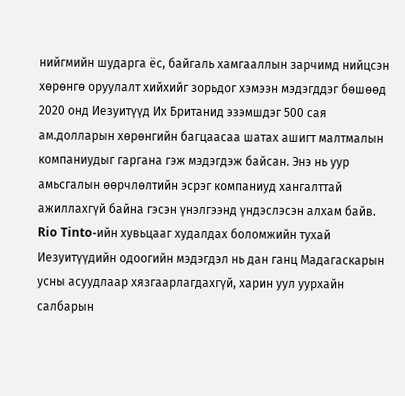нийгмийн шударга ёс, байгаль хамгааллын зарчимд нийцсэн хөрөнгө оруулалт хийхийг зорьдог хэмээн мэдэгддэг бөшөөд 2020 онд Иезуитүүд Их Британид эзэмшдэг 500 сая ам.долларын хөрөнгийн багцаасаа шатах ашигт малтмалын компаниудыг гаргана гэж мэдэгдэж байсан. Энэ нь уур амьсгалын өөрчлөлтийн эсрэг компаниуд хангалттай ажиллахгүй байна гэсэн үнэлгээнд үндэслэсэн алхам байв. Rio Tinto-ийн хувьцааг худалдах боломжийн тухай Иезуитүүдийн одоогийн мэдэгдэл нь дан ганц Мадагаскарын усны асуудлаар хязгаарлагдахгүй, харин уул уурхайн салбарын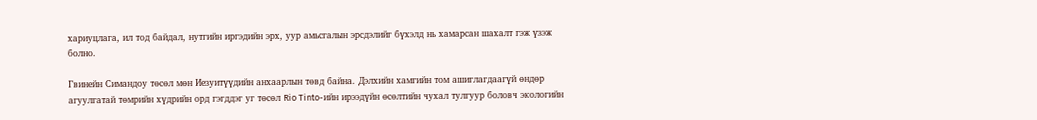хариуцлага, ил тод байдал, нутгийн иргэдийн эрх, уур амьсгалын эрсдэлийг бүхэлд нь хамарсан шахалт гэж үзэж болно.

Гвинейн Симандоу төсөл мөн Иезуитүүдийн анхаарлын төвд байна. Дэлхийн хамгийн том ашиглагдаагүй өндөр агуулгатай төмрийн хүдрийн орд гэгддэг уг төсөл Rio Tinto-ийн ирээдүйн өсөлтийн чухал тулгуур боловч экологийн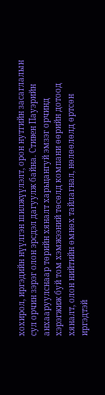хохирол, иргэдийн нүүлгэн шилжүүлэлт, орон нутгийн засаглалын сул орчин зэрэг олон эрсдэл дагуулж байна. Стивен Пауэрийн анхааруулснаар төрийн хяналт харьцангуй эмзэг орчинд хэрэгжиж буй том хэмжээний төсөлд компани өөрийн дотоод хяналт, олон нийтийн өмнөх тайлагнал, нөлөөлөлд өртсөн иргэдтэй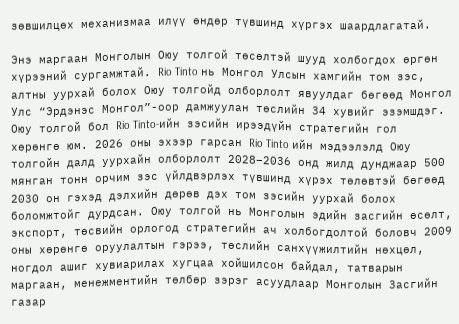зөвшилцөх механизмаа илүү өндөр түвшинд хүргэх шаардлагатай.

Энэ маргаан Монголын Оюу толгой төсөлтэй шууд холбогдох өргөн хүрээний сургамжтай. Rio Tinto нь Монгол Улсын хамгийн том зэс, алтны уурхай болох Оюу толгойд олборлолт явуулдаг бөгөөд Монгол Улс “Эрдэнэс Монгол”-оор дамжуулан төслийн 34 хувийг эзэмшдэг. Оюу толгой бол Rio Tinto-ийн зэсийн ирээдүйн стратегийн гол хөрөнгө юм. 2026 оны эхээр гарсан Rio Tinto ийн мэдээлэлд Оюу толгойн далд уурхайн олборлолт 2028–2036 онд жилд дунджаар 500 мянган тонн орчим зэс үйлдвэрлэх түвшинд хүрэх төлөвтэй бөгөөд 2030 он гэхэд дэлхийн дөрөв дэх том зэсийн уурхай болох боломжтойг дурдсан. Оюу толгой нь Монголын эдийн засгийн өсөлт, экспорт, төсвийн орлогод стратегийн ач холбогдолтой боловч 2009 оны хөрөнгө оруулалтын гэрээ, төслийн санхүүжилтийн нөхцөл, ногдол ашиг хувиарилах хугцаа хойшилсон байдал, татварын маргаан, менежментийн төлбөр зэрэг асуудлаар Монголын Засгийн газар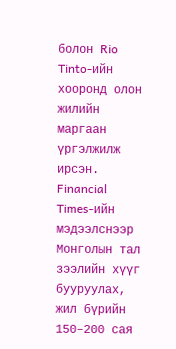болон Rio Tinto-ийн хооронд олон жилийн маргаан үргэлжилж ирсэн. Financial Times-ийн мэдээлснээр Монголын тал зээлийн хүүг бууруулах, жил бүрийн 150–200 сая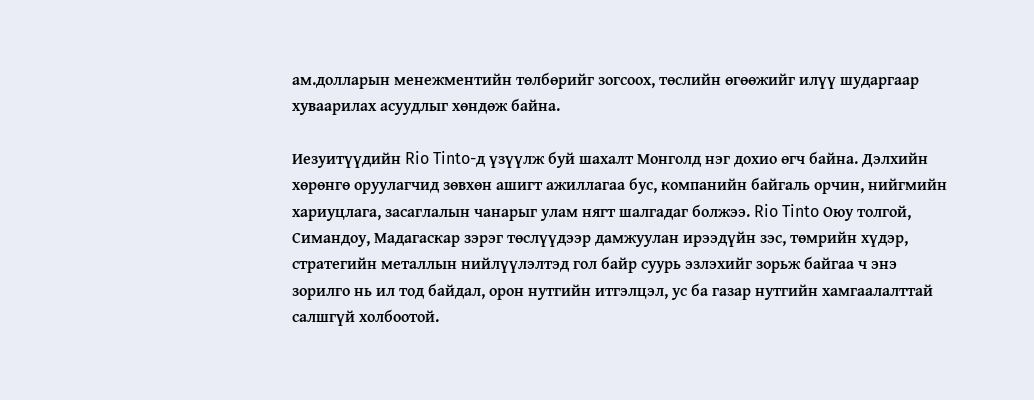ам.долларын менежментийн төлбөрийг зогсоох, төслийн өгөөжийг илүү шударгаар хуваарилах асуудлыг хөндөж байна.

Иезуитүүдийн Rio Tinto-д үзүүлж буй шахалт Монголд нэг дохио өгч байна. Дэлхийн хөрөнгө оруулагчид зөвхөн ашигт ажиллагаа бус, компанийн байгаль орчин, нийгмийн хариуцлага, засаглалын чанарыг улам нягт шалгадаг болжээ. Rio Tinto Оюу толгой, Симандоу, Мадагаскар зэрэг төслүүдээр дамжуулан ирээдүйн зэс, төмрийн хүдэр, стратегийн металлын нийлүүлэлтэд гол байр суурь эзлэхийг зорьж байгаа ч энэ зорилго нь ил тод байдал, орон нутгийн итгэлцэл, ус ба газар нутгийн хамгаалалттай салшгүй холбоотой.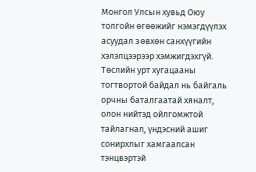Монгол Улсын хувьд Оюу толгойн өгөөжийг нэмэгдүүлэх асуудал зөвхөн санхүүгийн хэлэлцээрээр хэмжигдэхгүй. Төслийн урт хугацааны тогтвортой байдал нь байгаль орчны баталгаатай хяналт, олон нийтэд ойлгомжтой тайлагнал, үндэсний ашиг сонирхлыг хамгаалсан тэнцвэртэй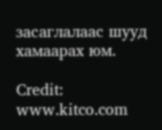засаглалаас шууд хамаарах юм.

Credit: www.kitco.com